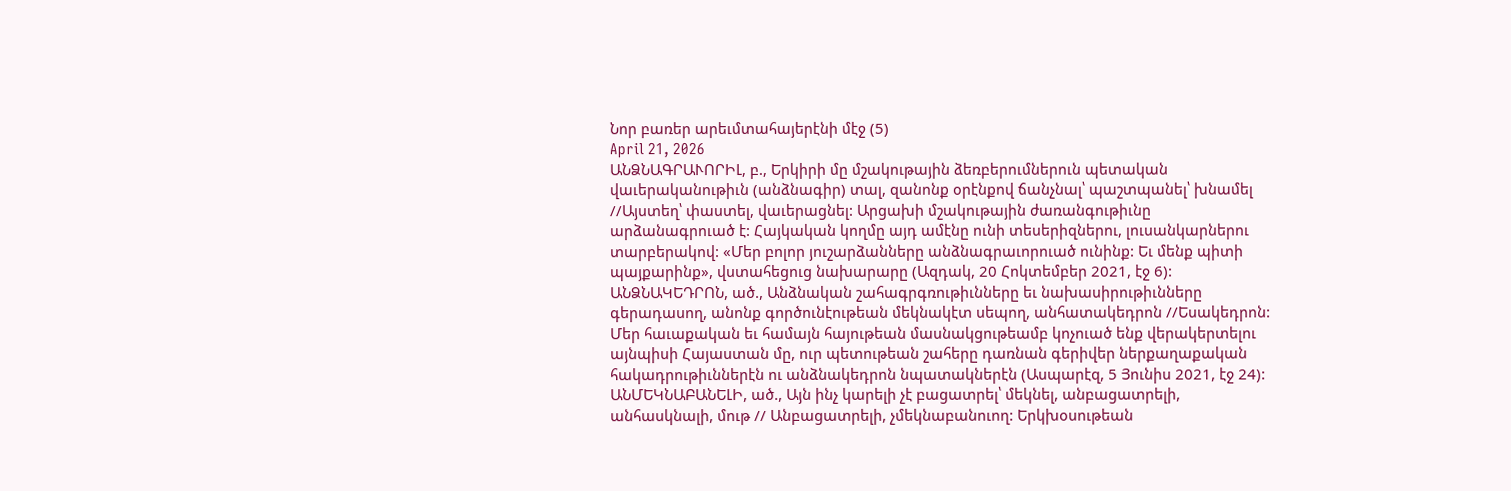Նոր բառեր արեւմտահայերէնի մէջ (5)
April 21, 2026
ԱՆՁՆԱԳՐԱՒՈՐԻԼ, բ., Երկիրի մը մշակութային ձեռբերումներուն պետական վաւերականութիւն (անձնագիր) տալ, զանոնք օրէնքով ճանչնալ՝ պաշտպանել՝ խնամել //Այստեղ՝ փաստել, վաւերացնել: Արցախի մշակութային ժառանգութիւնը արձանագրուած է: Հայկական կողմը այդ ամէնը ունի տեսերիզներու, լուսանկարներու տարբերակով: «Մեր բոլոր յուշարձանները անձնագրաւորուած ունինք: Եւ մենք պիտի պայքարինք», վստահեցուց նախարարը (Ազդակ, 20 Հոկտեմբեր 2021, էջ 6):
ԱՆՁՆԱԿԵԴՐՈՆ, ած., Անձնական շահագրգռութիւնները եւ նախասիրութիւնները գերադասող, անոնք գործունէութեան մեկնակէտ սեպող, անհատակեդրոն //Եսակեդրոն: Մեր հաւաքական եւ համայն հայութեան մասնակցութեամբ կոչուած ենք վերակերտելու այնպիսի Հայաստան մը, ուր պետութեան շահերը դառնան գերիվեր ներքաղաքական հակադրութիւններէն ու անձնակեդրոն նպատակներէն (Ասպարէզ, 5 Յունիս 2021, էջ 24):
ԱՆՄԵԿՆԱԲԱՆԵԼԻ, ած., Այն ինչ կարելի չէ բացատրել՝ մեկնել, անբացատրելի, անհասկնալի, մութ // Անբացատրելի, չմեկնաբանուող: Երկխօսութեան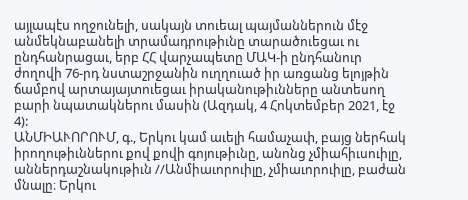այլապէս ողջունելի, սակայն տուեալ պայմաններուն մէջ անմեկնաբանելի տրամադրութիւնը տարածուեցաւ ու ընդհանրացաւ, երբ ՀՀ վարչապետը ՄԱԿ-ի ընդհանուր ժողովի 76-րդ նստաշրջանին ուղղուած իր առցանց ելոյթին ճամբով արտայայտուեցաւ իրականութիւնները անտեսող բարի նպատակներու մասին (Ազդակ, 4 Հոկտեմբեր 2021, էջ 4):
ԱՆՄԻԱՒՈՐՈՒՄ, գ., Երկու կամ աւելի համաչափ, բայց ներհակ իրողութիւններու քով քովի գոյութիւնը, անոնց չմիահիւսուիլը, աններդաշնակութիւն //Անմիաւորուիլը, չմիաւորուիլը, բաժան մնալը։ Երկու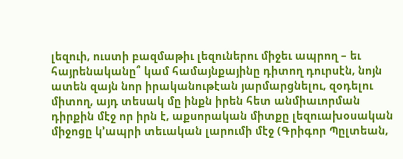լեզուի, ուստի բազմաթիւ լեզուներու միջեւ ապրող – եւ հայրենականը՞ կամ համայնքայինը դիտող դուրսէն, նոյն ատեն զայն նոր իրականութէան յարմարցնելու, զօդելու միտող, այդ տեսակ մը ինքն իրեն հետ անմիաւորման դիրքին մէջ որ իրն է, աքսորական միտքը լեզուախօսական միջոցը կ’ապրի տեւական լարումի մէջ (Գրիգոր Պըլտեան,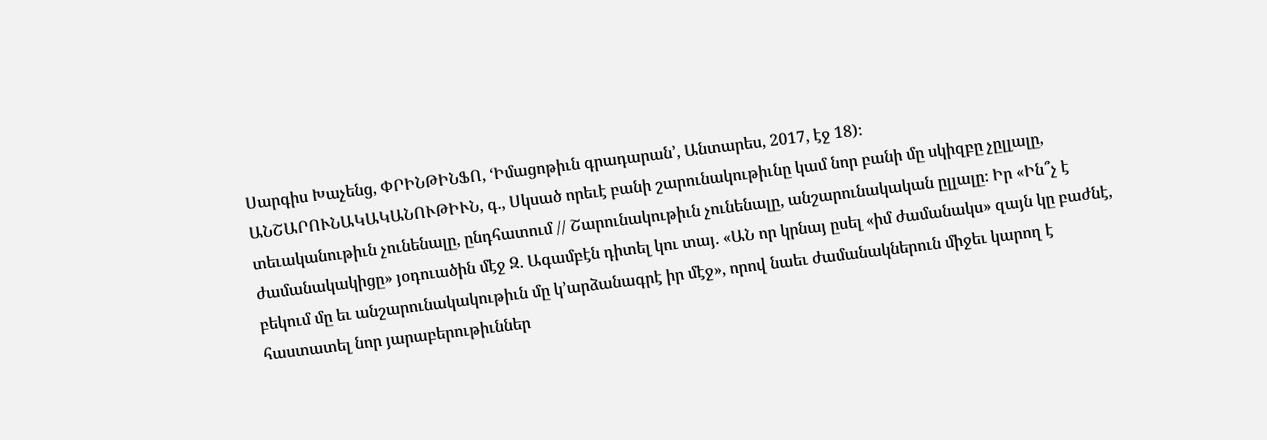Սարգիս Խաչենց, ՓՐԻՆԹԻՆՖՈ, ‘Իմացոթիւն գրադարան’, Անտարես, 2017, էջ 18)։
ԱՆՇԱՐՈՒՆԱԿԱԿԱՆՈՒԹԻՒՆ, գ., Սկսած որեւէ բանի շարունակութիւնը կամ նոր բանի մը սկիզբը չըլլալը, տեւականութիւն չունենալը, ընդհատում // Շարունակութիւն չունենալը, անշարունակական ըլլալը։ Իր «Ին՞չ է ժամանակակիցը» յօդուածին մէջ Զ. Ագամբէն դիտել կու տայ. «ԱՆ որ կրնայ ըսել «իմ ժամանակս» զայն կը բաժնէ, բեկում մը եւ անշարունակակութիւն մը կ’արձանագրէ իր մէջ», որով նաեւ ժամանակներուն միջեւ կարող է հաստատել նոր յարաբերութիւններ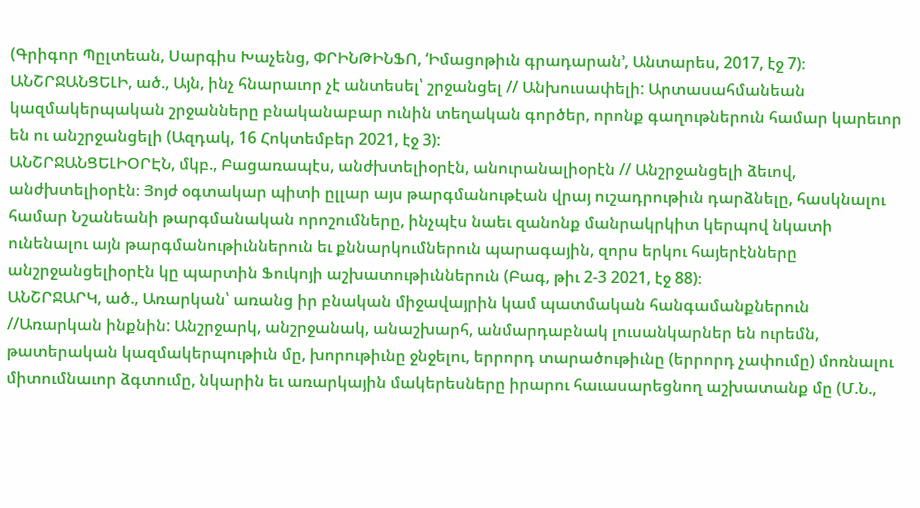(Գրիգոր Պըլտեան, Սարգիս Խաչենց, ՓՐԻՆԹԻՆՖՈ, ‘Իմացոթիւն գրադարան’, Անտարես, 2017, էջ 7)։
ԱՆՇՐՋԱՆՑԵԼԻ, ած., Այն, ինչ հնարաւոր չէ անտեսել՝ շրջանցել // Անխուսափելի: Արտասահմանեան կազմակերպական շրջանները բնականաբար ունին տեղական գործեր, որոնք գաղութներուն համար կարեւոր են ու անշրջանցելի (Ազդակ, 16 Հոկտեմբեր 2021, էջ 3):
ԱՆՇՐՋԱՆՑԵԼԻՕՐԷՆ, մկբ., Բացառապէս, անժխտելիօրէն, անուրանալիօրէն // Անշրջանցելի ձեւով, անժխտելիօրէն։ Յոյժ օգտակար պիտի ըլլար այս թարգմանութէան վրայ ուշադրութիւն դարձնելը, հասկնալու համար Նշանեանի թարգմանական որոշումները, ինչպէս նաեւ զանոնք մանրակրկիտ կերպով նկատի ունենալու այն թարգմանութիւններուն եւ քննարկումներուն պարագային, զորս երկու հայերէնները անշրջանցելիօրէն կը պարտին Ֆուկոյի աշխատութիւններուն (Բագ, թիւ 2-3 2021, էջ 88)։
ԱՆՇՐՋԱՐԿ, ած., Առարկան՝ առանց իր բնական միջավայրին կամ պատմական հանգամանքներուն //Առարկան ինքնին: Անշրջարկ, անշրջանակ, անաշխարհ, անմարդաբնակ լուսանկարներ են ուրեմն, թատերական կազմակերպութիւն մը, խորութիւնը ջնջելու, երրորդ տարածութիւնը (երրորդ չափումը) մոռնալու միտումնաւոր ձգտումը, նկարին եւ առարկային մակերեսները իրարու հաւասարեցնող աշխատանք մը (Մ.Ն.,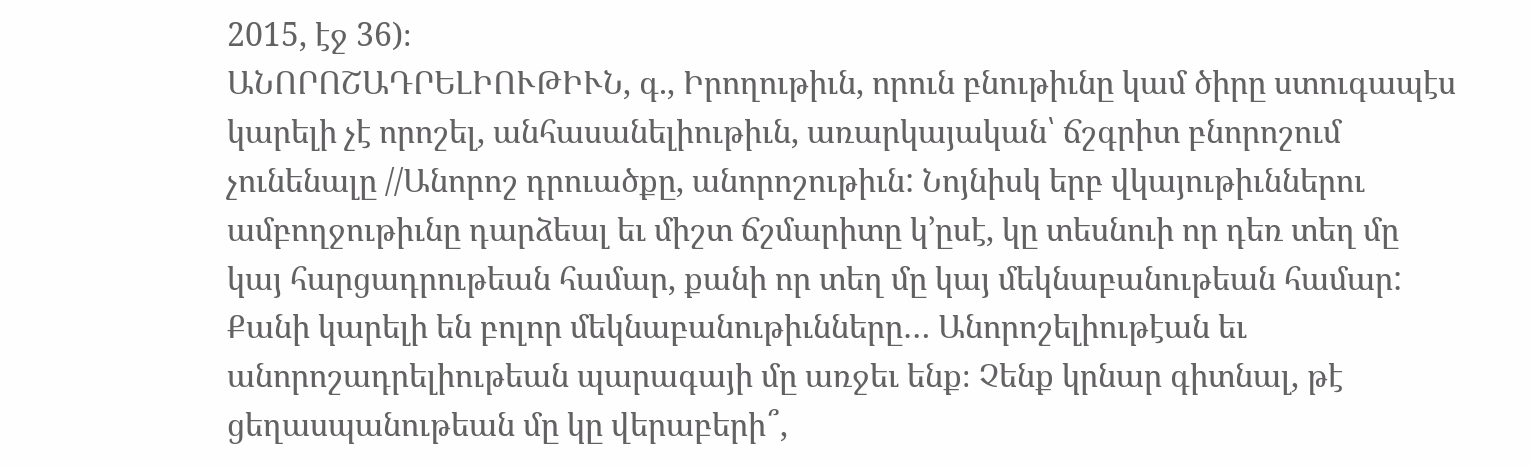2015, էջ 36)։
ԱՆՈՐՈՇԱԴՐԵԼԻՈՒԹԻՒՆ, գ., Իրողութիւն, որուն բնութիւնը կամ ծիրը ստուգապէս կարելի չէ որոշել, անհասանելիութիւն, առարկայական՝ ճշգրիտ բնորոշում չունենալը //Անորոշ դրուածքը, անորոշութիւն: Նոյնիսկ երբ վկայութիւններու ամբողջութիւնը դարձեալ եւ միշտ ճշմարիտը կ’ըսէ, կը տեսնուի որ դեռ տեղ մը կայ հարցադրութեան համար, քանի որ տեղ մը կայ մեկնաբանութեան համար: Քանի կարելի են բոլոր մեկնաբանութիւնները… Անորոշելիութէան եւ անորոշադրելիութեան պարագայի մը առջեւ ենք։ Չենք կրնար գիտնալ, թէ ցեղասպանութեան մը կը վերաբերի՞,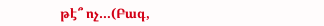թէ՞ ոչ…(Բագ,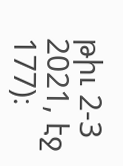թիւ 2-3 2021, էջ 177)։